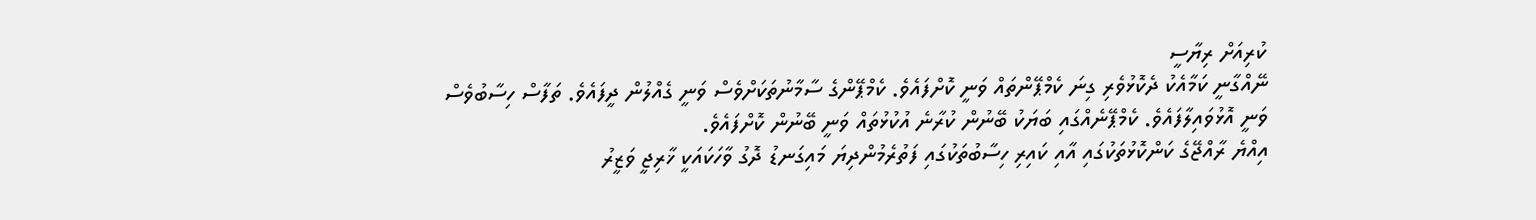ކުރިއަށް ރިޔާސީ
ނޭއްގާނީ ކަމާއެކު ދެކޮޅުވެރި ގިނަ ކެމްޕޭންތައް ވަނީ ކޮށްފައެވެ. ކެމްޕޭންގެ ސާމާނުތަކަށްވެސް ވަނީ ގެއްލުން ދީފައެވެ. ތަފާސް ހިސާބުވެސް ވަނީ އޮޅުވައިލާފައެވެ. ކެމްޕޭނެއްގައި ބަޔަކު ބޭނުން ކުރާނެ އުކުޅުތައް ވަނީ ބޭނުން ކޮށްފައެވެ.
އިއްޔެ ރާއްޖޭގެ ކަންކޮޅުތަކުގައި އާއި ކައިރި ހިސާބުތަކުގައި ފަތުރެމުންދިޔަ މައިގަނޑު ދޮގު ވާހަކައަކީ ޚާރިޖީ ވަޒީރު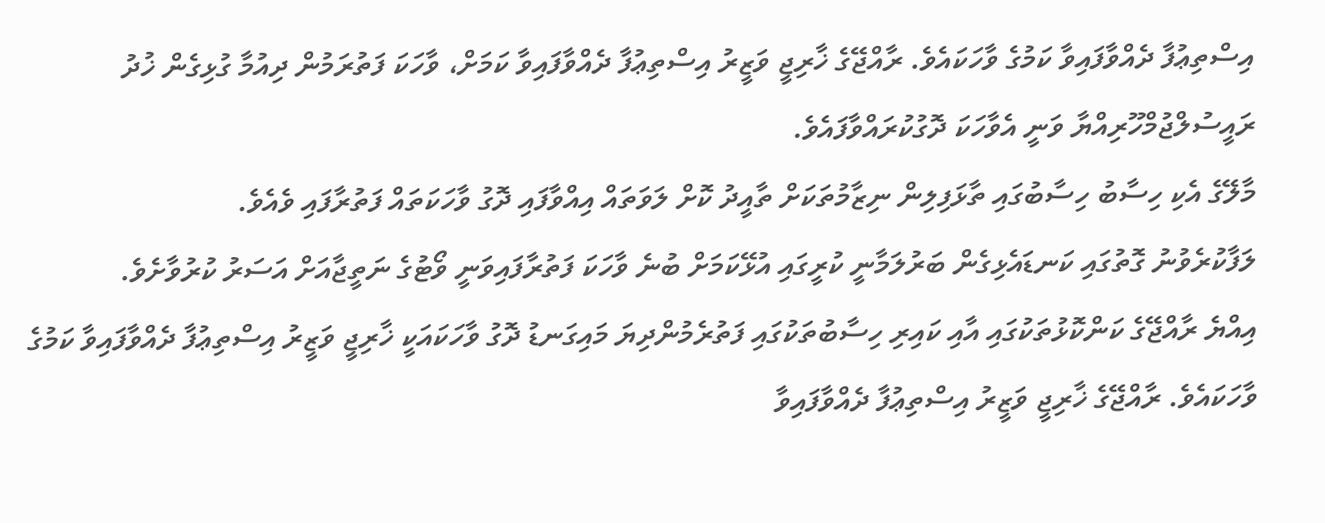އިސްތިޢުފާ ދެއްވާފައިވާ ކަމުގެ ވާހަކައެވެ. ރާއްޖޭގެ ޚާރިޖީ ވަޒީރު އިސްތިޢުފާ ދެއްވާފައިވާ ކަމަށް، ވާހަކަ ފަތުރަމުން ދިއުމާ ގުޅިގެން ޚުދު ރައީސުލްޖުމްހޫރިއްޔާ ވަނީ އެވާހަކަ ދޮގުކުރައްވާފައެވެ.
މާލޭގެ އެކި ހިސާބު ހިސާބުގައި ތާޅަފިލިން ނިޒާމުތަކަށް ތާއީދު ކޮށް ލަވަތައް އިއްވާފައި ދޮގު ވާހަކަތައް ފަތުރާފައި ވެއެވެ.
ލަފާކުރެވުނު ގޮތުގައި ކަނޑައެޅިގެން ބަރުލަމާނީ ކުރީގައި އުޅޭކަމަށް ބުނެ ވާހަކަ ފަތުރާފައިވަނީ ވޯޓުގެ ނަތީޖާއަށް އަސަރު ކުރުވާށެވެ.
އިއްޔެ ރާއްޖޭގެ ކަންކޮޅުތަކުގައި އާއި ކައިރި ހިސާބުތަކުގައި ފަތުރެމުންދިޔަ މައިގަނޑު ދޮގު ވާހަކައަކީ ޚާރިޖީ ވަޒީރު އިސްތިޢުފާ ދެއްވާފައިވާ ކަމުގެ ވާހަކައެވެ. ރާއްޖޭގެ ޚާރިޖީ ވަޒީރު އިސްތިޢުފާ ދެއްވާފައިވާ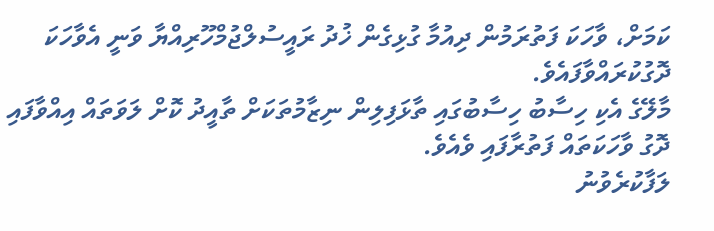ކަމަށް، ވާހަކަ ފަތުރަމުން ދިއުމާ ގުޅިގެން ޚުދު ރައީސުލްޖުމްހޫރިއްޔާ ވަނީ އެވާހަކަ ދޮގުކުރައްވާފައެވެ.
މާލޭގެ އެކި ހިސާބު ހިސާބުގައި ތާޅަފިލިން ނިޒާމުތަކަށް ތާއީދު ކޮށް ލަވަތައް އިއްވާފައި ދޮގު ވާހަކަތައް ފަތުރާފައި ވެއެވެ.
ލަފާކުރެވުނު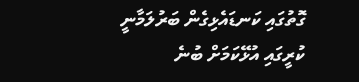ގޮތުގައި ކަނޑައެޅިގެން ބަރުލަމާނީ ކުރީގައި އުޅޭކަމަށް ބުނެ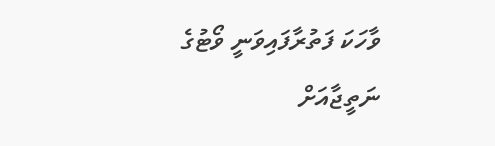ވާހަކަ ފަތުރާފައިވަނީ ވޯޓުގެ ނަތީޖާއަށް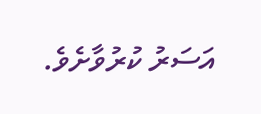އަސަރު ކުރުވާށެވެ.